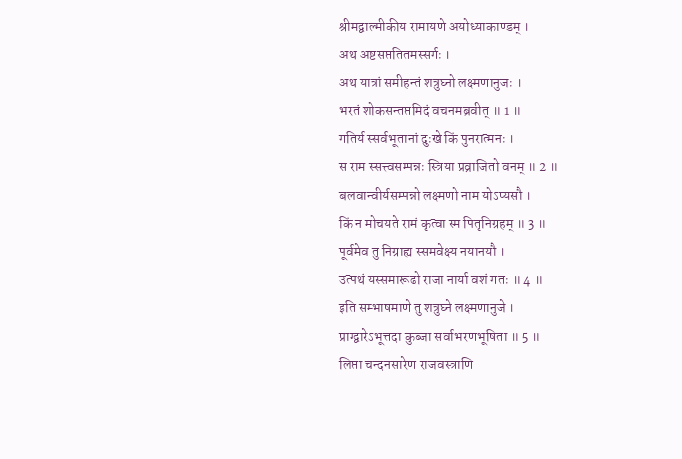श्रीमद्वाल्मीकीय रामायणे अयोध्याकाण्डम् ।
अथ अष्टसप्ततितमस्सर्गः ।
अथ यात्रां समीहन्तं शत्रुघ्नो लक्ष्मणानुजः ।
भरतं शोकसन्तप्तमिदं वचनमब्रवीत् ॥ 1 ॥
गतिर्य स्सर्वभूतानां दुःखे किं पुनरात्मनः ।
स राम स्सत्त्वसम्पन्नः स्त्रिया प्रव्राजितो वनम् ॥ 2 ॥
बलवान्वीर्यसम्पन्नो लक्ष्मणो नाम योऽप्यसौ ।
किं न मोचयते रामं कृत्वा स्म पितृनिग्रहम् ॥ 3 ॥
पूर्वमेव तु निग्राह्य स्समवेक्ष्य नयानयौ ।
उत्पथं यस्समारूढो राजा नार्या वशं गतः ॥ 4 ॥
इति सम्भाषमाणे तु शत्रुघ्ने लक्ष्मणानुजे ।
प्राग्द्वारेऽभूत्तदा कुब्जा सर्वाभरणभूषिता ॥ 5 ॥
लिप्ता चन्दनसारेण राजवस्त्राणि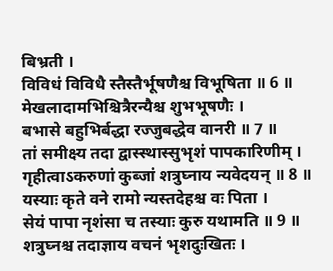बिभ्रती ।
विविधं विविधै स्तैस्तैर्भूषणैश्च विभूषिता ॥ 6 ॥
मेखलादामभिश्चित्रैरन्यैश्च शुभभूषणैः ।
बभासे बहुभिर्बद्धा रज्जुबद्धेव वानरी ॥ 7 ॥
तां समीक्ष्य तदा द्वास्स्थास्सुभृशं पापकारिणीम् ।
गृहीत्वाऽकरुणां कुब्जां शत्रुघ्नाय न्यवेदयन् ॥ 8 ॥
यस्याः कृते वने रामो न्यस्तदेहश्च वः पिता ।
सेयं पापा नृशंसा च तस्याः कुरु यथामति ॥ 9 ॥
शत्रुघ्नश्च तदाज्ञाय वचनं भृशदुःखितः ।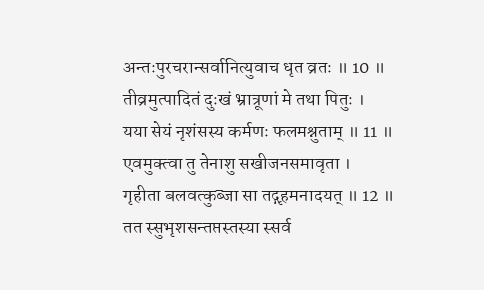अन्तःपुरचरान्सर्वानित्युवाच धृत व्रतः ॥ 10 ॥
तीव्रमुत्पादितं दुःखं भ्रात्रूणां मे तथा पितुः ।
यया सेयं नृशंसस्य कर्मणः फलमश्नुताम् ॥ 11 ॥
एवमुक्त्वा तु तेनाशु सखीजनसमावृता ।
गृहीता बलवत्कुब्जा सा तद्गृहमनादयत् ॥ 12 ॥
तत स्सुभृशसन्तप्तस्तस्या स्सर्व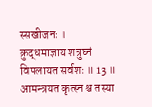स्सखीजनः ।
क्रुद्धमाज्ञाय शत्रुघ्नं विपलायत सर्वशः ॥ 13 ॥
आमन्त्रयत कृत्स्न श्च तस्या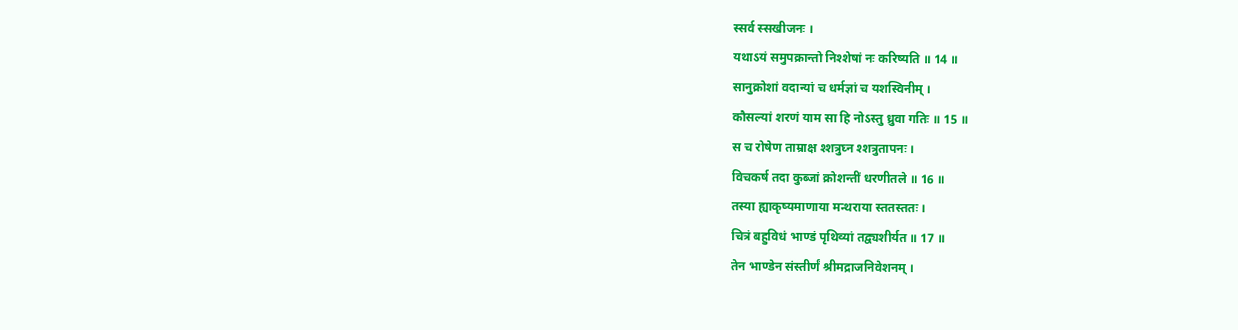स्सर्व स्सखीजनः ।
यथाऽयं समुपक्रान्तो निश्शेषां नः करिष्यति ॥ 14 ॥
सानुक्रोशां वदान्यां च धर्मज्ञां च यशस्विनीम् ।
कौसल्यां शरणं याम सा हि नोऽस्तु ध्रुवा गतिः ॥ 15 ॥
स च रोषेण ताम्राक्ष श्शत्रुघ्न श्शत्रुतापनः ।
विचकर्ष तदा कुब्जां क्रोशन्तीं धरणीतले ॥ 16 ॥
तस्या ह्याकृष्यमाणाया मन्थराया स्ततस्ततः ।
चित्रं बहुविधं भाण्डं पृथिव्यां तद्व्यशीर्यत ॥ 17 ॥
तेन भाण्डेन संस्तीर्णं श्रीमद्राजनिवेशनम् ।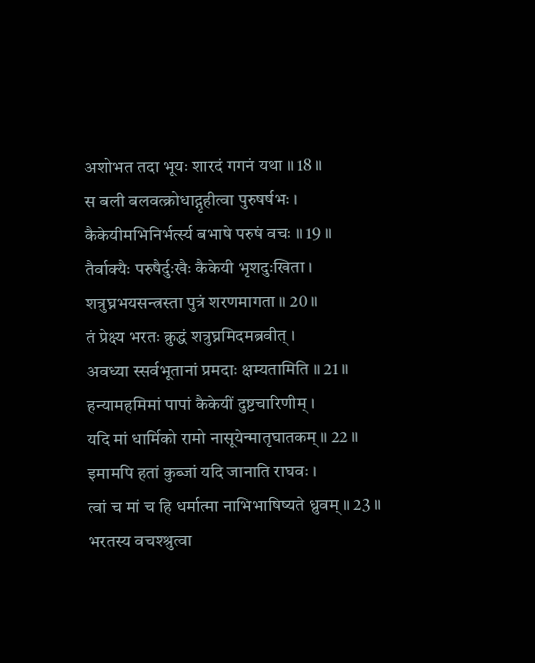अशोभत तदा भूयः शारदं गगनं यथा ॥ 18 ॥
स बली बलवत्क्रोधाद्गृहीत्वा पुरुषर्षभः ।
कैकेयीमभिनिर्भर्त्स्य बभाषे परुषं वचः ॥ 19 ॥
तैर्वाक्यैः परुषैर्दुःखैः कैकेयी भृशदुःखिता ।
शत्रुघ्नभयसन्त्रस्ता पुत्रं शरणमागता ॥ 20 ॥
तं प्रेक्ष्य भरतः क्रुद्धं शत्रुघ्नमिदमब्रवीत् ।
अवध्या स्सर्वभूतानां प्रमदाः क्षम्यतामिति ॥ 21 ॥
हन्यामहमिमां पापां कैकेयीं दुष्टचारिणीम् ।
यदि मां धार्मिको रामो नासूयेन्मातृघातकम् ॥ 22 ॥
इमामपि हतां कुब्जां यदि जानाति राघवः ।
त्वां च मां च हि धर्मात्मा नाभिभाषिष्यते ध्रुवम् ॥ 23 ॥
भरतस्य वचश्श्रुत्वा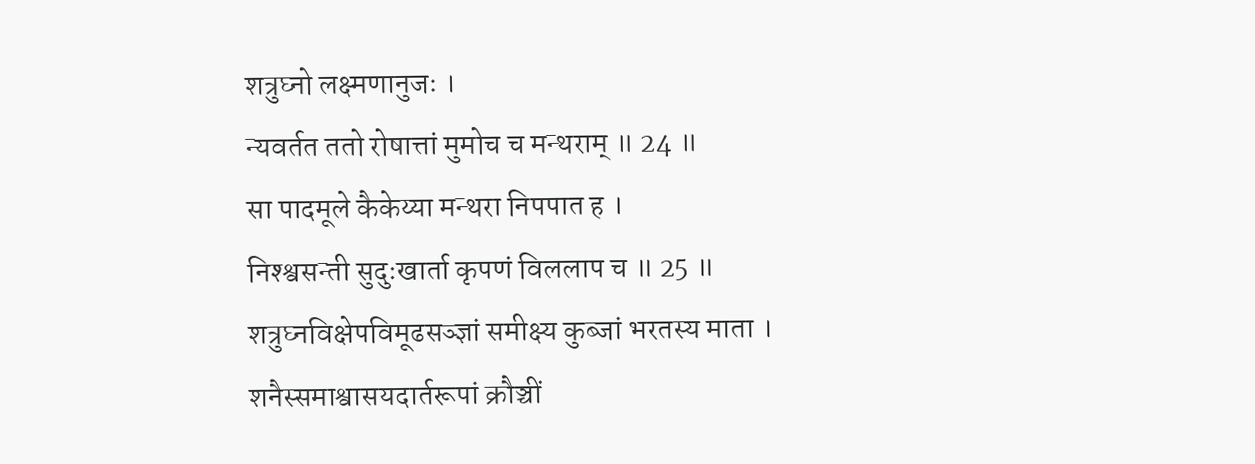शत्रुघ्नो लक्ष्मणानुजः ।
न्यवर्तत ततो रोषात्तां मुमोच च मन्थराम् ॥ 24 ॥
सा पादमूले कैकेय्या मन्थरा निपपात ह ।
निश्श्वसन्ती सुदुःखार्ता कृपणं विललाप च ॥ 25 ॥
शत्रुघ्नविक्षेपविमूढसञ्ज्ञां समीक्ष्य कुब्जां भरतस्य माता ।
शनैस्समाश्वासयदार्तरूपां क्रौञ्चीं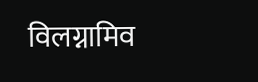विलग्नामिव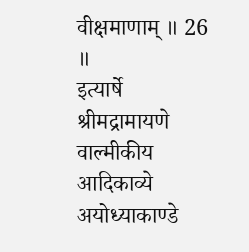वीक्षमाणाम् ॥ 26 ॥
इत्यार्षे श्रीमद्रामायणे वाल्मीकीय आदिकाव्ये अयोध्याकाण्डे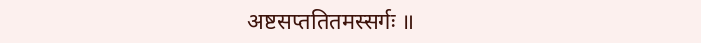अष्टसप्ततितमस्सर्गः ॥